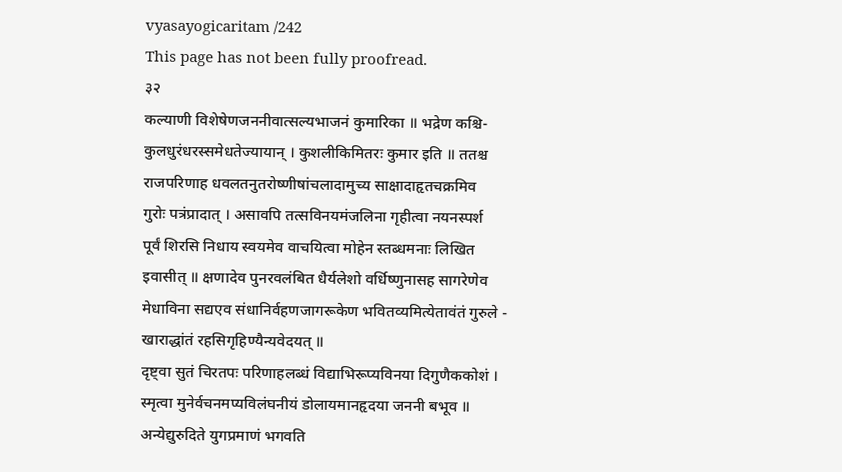vyasayogicaritam /242
This page has not been fully proofread.
३२
कल्याणी विशेषेणजननीवात्सल्यभाजनं कुमारिका ॥ भद्रेण कश्चि-
कुलधुरंधरस्समेधतेज्यायान् । कुशलीकिमितरः कुमार इति ॥ ततश्च
राजपरिणाह धवलतनुतरोष्णीषांचलादामुच्य साक्षादाहृतचक्रमिव
गुरोः पत्रंप्रादात् । असावपि तत्सविनयमंजलिना गृहीत्वा नयनस्पर्श
पूर्वं शिरसि निधाय स्वयमेव वाचयित्वा मोहेन स्तब्धमनाः लिखित
इवासीत् ॥ क्षणादेव पुनरवलंबित धैर्यलेशो वर्धिष्णुनासह सागरेणेव
मेधाविना सद्यएव संधानिर्वहणजागरूकेण भवितव्यमित्येतावंतं गुरुले -
खाराद्धांतं रहसिगृहिण्यैन्यवेदयत् ॥
दृष्ट्वा सुतं चिरतपः परिणाहलब्धं विद्याभिरूप्यविनया दिगुणैककोशं ।
स्मृत्वा मुनेर्वचनमप्यविलंघनीयं डोलायमानहृदया जननी बभूव ॥
अन्येद्युरुदिते युगप्रमाणं भगवति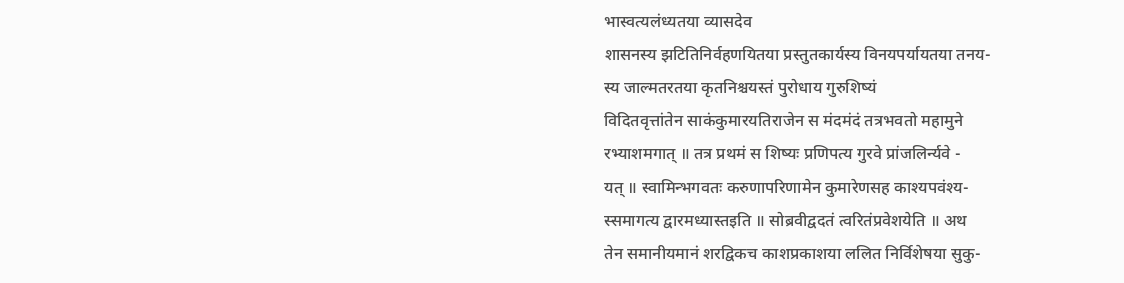भास्वत्यलंध्यतया व्यासदेव
शासनस्य झटितिनिर्वहणयितया प्रस्तुतकार्यस्य विनयपर्यायतया तनय-
स्य जाल्मतरतया कृतनिश्चयस्तं पुरोधाय गुरुशिष्यं
विदितवृत्तांतेन साकंकुमारयतिराजेन स मंदमंदं तत्रभवतो महामुने
रभ्याशमगात् ॥ तत्र प्रथमं स शिष्यः प्रणिपत्य गुरवे प्रांजलिर्न्यवे -
यत् ॥ स्वामिन्भगवतः करुणापरिणामेन कुमारेणसह काश्यपवंश्य-
स्समागत्य द्वारमध्यास्तइति ॥ सोब्रवीद्वदतं त्वरितंप्रवेशयेति ॥ अथ
तेन समानीयमानं शरद्विकच काशप्रकाशया ललित निर्विशेषया सुकु-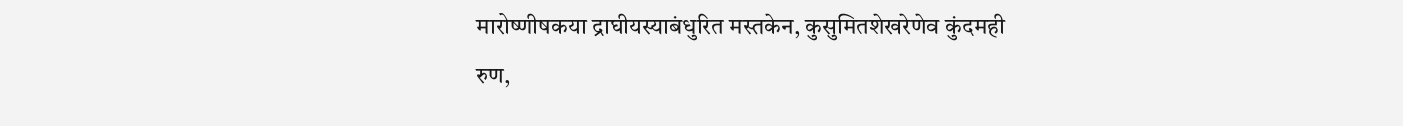मारोष्णीषकया द्राघीयस्याबंधुरित मस्तकेन, कुसुमितशेखरेणेव कुंदमही
रुण,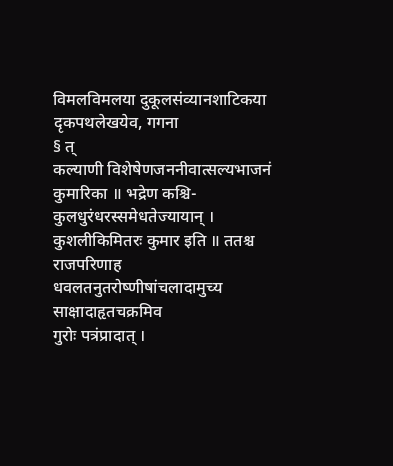विमलविमलया दुकूलसंव्यानशाटिकया दृकपथलेखयेव, गगना
§ त्
कल्याणी विशेषेणजननीवात्सल्यभाजनं कुमारिका ॥ भद्रेण कश्चि-
कुलधुरंधरस्समेधतेज्यायान् । कुशलीकिमितरः कुमार इति ॥ ततश्च
राजपरिणाह धवलतनुतरोष्णीषांचलादामुच्य साक्षादाहृतचक्रमिव
गुरोः पत्रंप्रादात् ।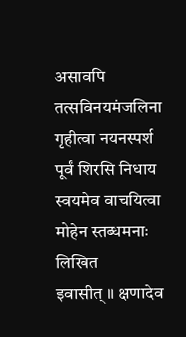असावपि तत्सविनयमंजलिना गृहीत्वा नयनस्पर्श
पूर्वं शिरसि निधाय स्वयमेव वाचयित्वा मोहेन स्तब्धमनाः लिखित
इवासीत् ॥ क्षणादेव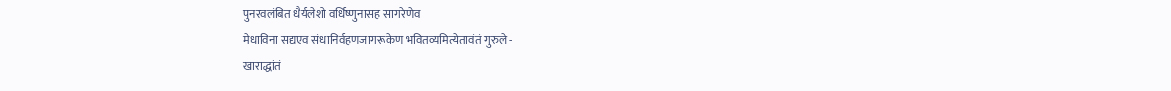पुनरवलंबित धैर्यलेशो वर्धिष्णुनासह सागरेणेव
मेधाविना सद्यएव संधानिर्वहणजागरूकेण भवितव्यमित्येतावंतं गुरुले -
खाराद्धांतं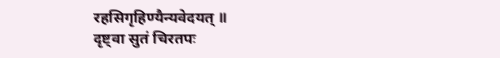रहसिगृहिण्यैन्यवेदयत् ॥
दृष्ट्वा सुतं चिरतपः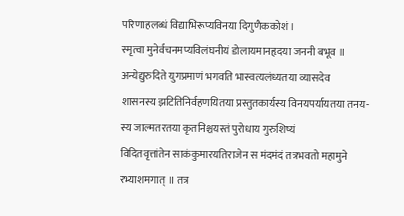परिणाहलब्धं विद्याभिरूप्यविनया दिगुणैककोशं ।
स्मृत्वा मुनेर्वचनमप्यविलंघनीयं डोलायमानहृदया जननी बभूव ॥
अन्येद्युरुदिते युगप्रमाणं भगवति भास्वत्यलंध्यतया व्यासदेव
शासनस्य झटितिनिर्वहणयितया प्रस्तुतकार्यस्य विनयपर्यायतया तनय-
स्य जाल्मतरतया कृतनिश्चयस्तं पुरोधाय गुरुशिष्यं
विदितवृत्तांतेन साकंकुमारयतिराजेन स मंदमंदं तत्रभवतो महामुने
रभ्याशमगात् ॥ तत्र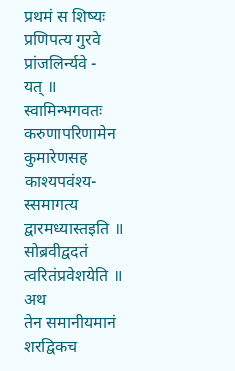प्रथमं स शिष्यः प्रणिपत्य गुरवे प्रांजलिर्न्यवे -
यत् ॥ स्वामिन्भगवतः करुणापरिणामेन कुमारेणसह काश्यपवंश्य-
स्समागत्य द्वारमध्यास्तइति ॥ सोब्रवीद्वदतं त्वरितंप्रवेशयेति ॥ अथ
तेन समानीयमानं शरद्विकच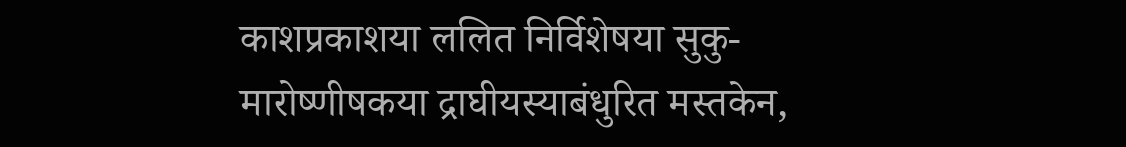काशप्रकाशया ललित निर्विशेषया सुकु-
मारोष्णीषकया द्राघीयस्याबंधुरित मस्तकेन,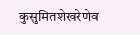कुसुमितशेखरेणेव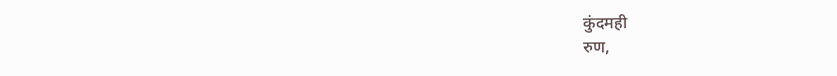कुंदमही
रुण,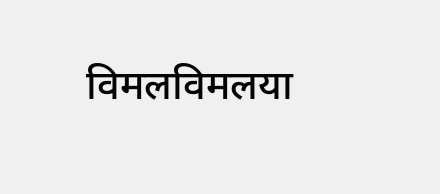विमलविमलया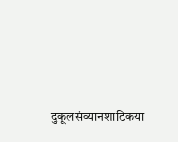दुकूलसंव्यानशाटिकया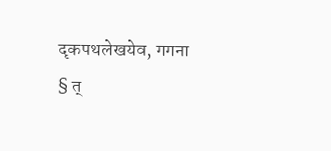दृकपथलेखयेव, गगना
§ त्